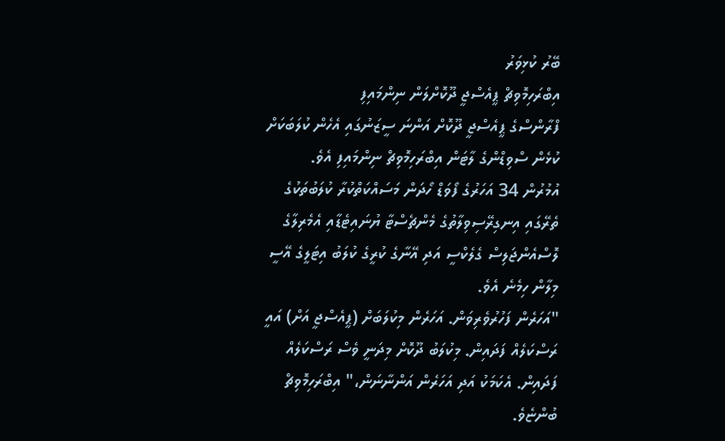ބޭރު ކުޅިވަރު
އިބްރަހިމޮވިޗް ޕީއެސްޖީ ދޫކޮށްލަން ނިންމައިފި
ފްރާންސްގެ ޕީއެސްޖީ ދޫކޮށް އަންނަ ސީޒަނުގައި އެހެން ކުލަބަކަށް ކުޅެން ސްވިޑްންގެ ލާޓަން އިބްރަހިމޮވިޗް ނިންމައިފި އެވެ.
އުމުރުން 34 އަހަރުގެ ފޯވަޑް ހޯދަން މަސައްކަތްކުރާ ކުލަބުތަކުގެ ތެރޭގައި އިނގިރޭސިވިލާތުގެ މެންޗެސްޓާ ޔުނައިޓެޑާއި އެމެރިލާގެ ލޮސްއެންޖަލިސް ގެލެކްސީ އަދި އޭނާގެ ކުރީގެ ކުލަބު އިޓަލީގެ އޭސީ މިލާން ހިމެނެ އެވެ.
"އަހަރެން ފަހުރުވެރިވަން. އަހަރެން މިކުލަބަށް (ޕީއެސްޖީ އަށް) އައީ ރަސްކަލެއް ފަދައިން. މިކުލަބު ދޫކޮށް މިދަނީ ވެސް ރަސްކަލެއް ފަދައިން. އެކަމަކު އަދި އަހަރެން އަންނާނަން،" އިބްރަހިމޮވިޗް ބުންޏެވެ.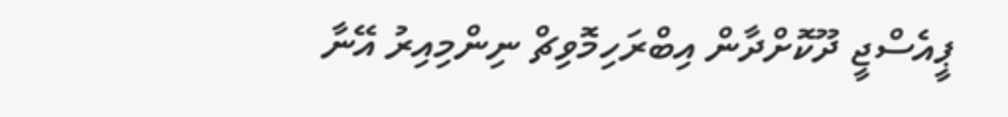ޕީއެސްޖީ ދޫކޮށްދާން އިބްރަހިމޮވިޗް ނިންމިއިރު އޭނާ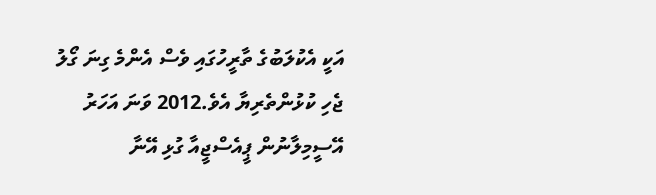އަކީ އެކުލަބުގެ ތާރީހުގައި ވެސް އެންމެ ގިނަ ގޯލު ޖެހި ކުޅުންތެރިޔާ އެވެ.2012 ވަނަ އަހަރު އޭސީމިލާނުން ޕީއެސްޖީއާ ގުޅި އޭނާ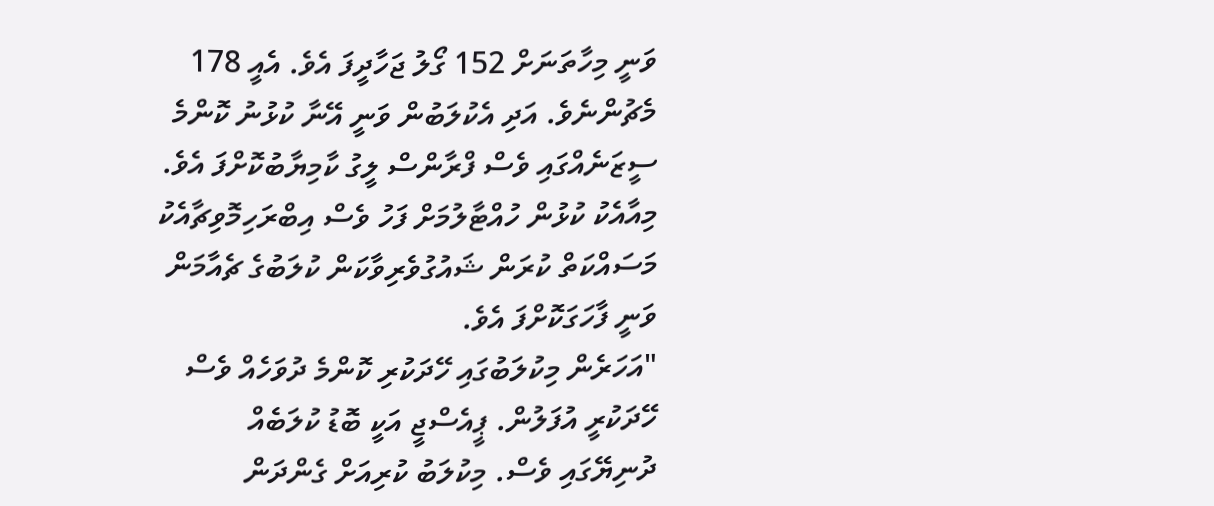ވަނީ މިހާތަނަށް 152 ގޯލު ޖަހާދީފަ އެވެ. އެއީ 178 މެޗުންނެވެ. އަދި އެކުލަބުން ވަނީ އޭނާ ކުޅުނު ކޮންމެ ސީޒަނެއްގައި ވެސް ފްރާންސް ލީގު ކާމިޔާބުކޮށްފަ އެވެ. މިއާއެކު ކުޅުން ހުއްޓާލުމަށް ފަހު ވެސް އިބްރަހިމޮވިޗާއެކު މަސައްކަތް ކުރަން ޝައުގުވެރިވާކަން ކުލަބުގެ ޗެއާމަން ވަނީ ފާހަގަކޮށްފަ އެވެ.
"އަހަރެން މިކުލަބުގައި ހޭދަކުރި ކޮންމެ ދުވަހެއް ވެސް ހޭދަކުރީ އުފަލުން. ޕީއެސްޖީ އަކީ ބޮޑު ކުލަބެއް ދުނިޔޭގައި ވެސް. މިކުލަބު ކުރިއަށް ގެންދަން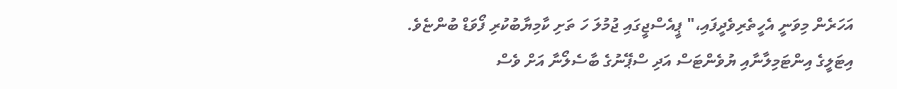އަހަރެން މިވަނީ އެހީތެރިވެދީފައި،" ޕީއެސްޖީގައި ޖުމުލަ ހަ ތަށި ކާމިޔާބުކުރި ފޯވަޑް ބުންޏެވެ.
އިޓަލީގެ އިންޓަމިލާނާއި ޔުވެންޓަސް އަދި ސްޕޭނުގެ ބާސެލޯނާ އަށް ވެސް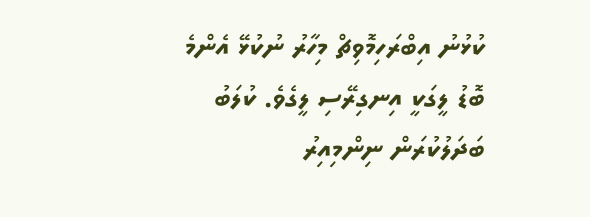ކުޅުނު އިބްރަހިމޮވިޗް މިހާރު ނުކުޅޭ އެންމެ ބޮޑު ލީގަކީ އިނގިރޭސި ލީގެވެ. ކުލަބު ބަދަލުކުރަން ނިންމިއިރު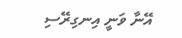އޭނާ ވަނީ އިނގިރޭސި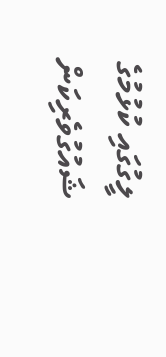ލީގުގައި ކުޅުމުގެ ޝައުގުވެރިކަން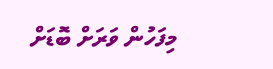މިފަހުން ވަރަށް ބޮޑަށް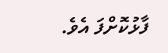ފާޅުކޮށްފަ އެވެ.